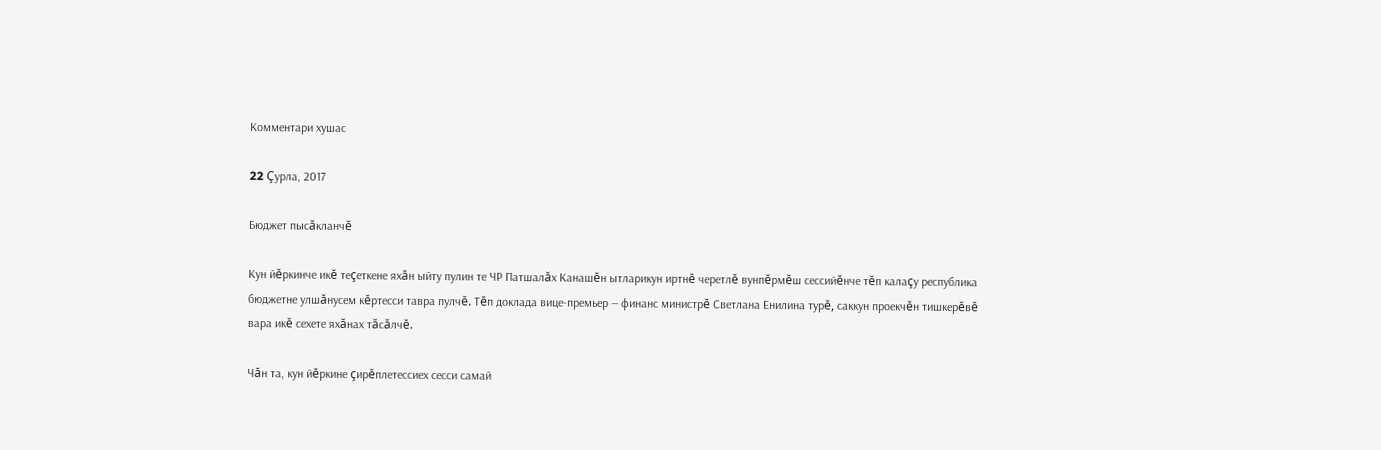Комментари хушас

22 Çурла, 2017

Бюджет пысăкланчĕ

Кун йĕркинче икĕ теçеткене яхăн ыйту пулин те ЧР Патшалăх Канашĕн ытларикун иртнĕ черетлĕ вунпĕрмĕш сессийĕнче тĕп калаçу республика бюджетне улшăнусем кĕртесси тавра пулчĕ. Тĕп доклада вице-премьер — финанс министрĕ Светлана Енилина турĕ, саккун проекчĕн тишкерĕвĕ вара икĕ сехете яхăнах тăсăлчĕ.

Чăн та, кун йĕркине çирĕплетессиех сесси самай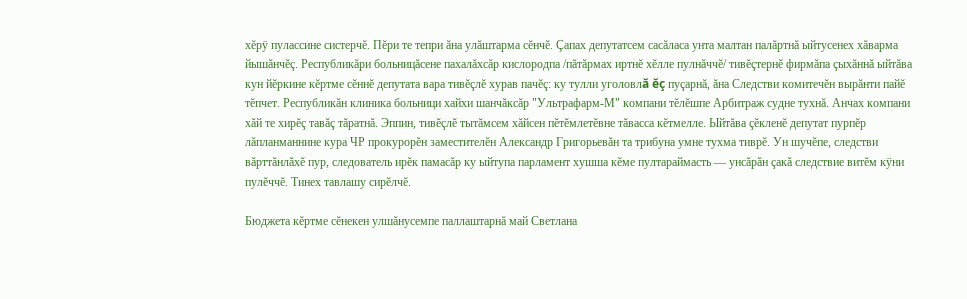хĕрÿ пулассине систерчĕ. Пĕри те тепри ăна улăштарма сĕнчĕ. Çапах депутатсем сасăласа унта малтан палăртнă ыйтусенех хăварма йышăнчĕç. Республикăри больницăсене пахалăхсăр кислородпа /пăтăрмах иртнĕ хĕлле пулнăччĕ/ тивĕçтернĕ фирмăпа çыхăннă ыйтăва кун йĕркине кĕртме сĕннĕ депутата вара тивĕçлĕ хурав пачĕç: ку тулли уголовлă ĕç пуçарнă, ăна Следстви комитечĕн вырăнти пайĕ тĕпчет. Республикăн клиника больници хайхи шанчăксăр "Ультрафарм-М" компани тĕлĕшпе Арбитраж судне тухнă. Анчах компани хăй те хирĕç тавăç тăратнă. Эппин, тивĕçлĕ тытăмсем хăйсен пĕтĕмлетĕвне тăвасса кĕтмелле. Ыйтăва çĕкленĕ депутат пурпĕр лăпланманнине кура ЧР прокурорĕн заместителĕн Александр Григорьевăн та трибуна умне тухма тиврĕ. Ун шучĕпе, следстви вăрттăнлăхĕ пур, следователь ирĕк памасăр ку ыйтупа парламент хушша кĕме пултараймасть — унсăрăн çакă следствие витĕм кÿни пулĕччĕ. Тинех тавлашу сирĕлчĕ.

Бюджета кĕртме сĕнекен улшăнусемпе паллаштарнă май Светлана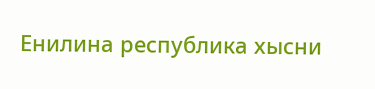Енилина республика хысни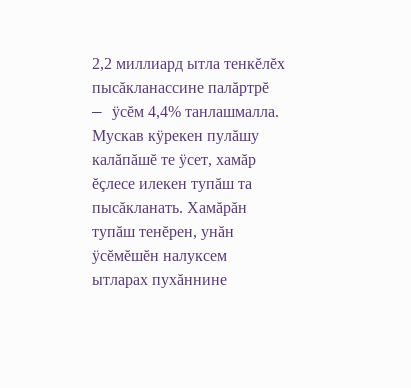2,2 миллиард ытла тенкĕлĕх пысăкланассине палăртрĕ — ÿсĕм 4,4% танлашмалла. Мускав кÿрекен пулăшу калăпăшĕ те ÿсет, хамăр ĕçлесе илекен тупăш та пысăкланать. Хамăрăн тупăш тенĕрен, унăн ÿсĕмĕшĕн налуксем ытларах пухăннине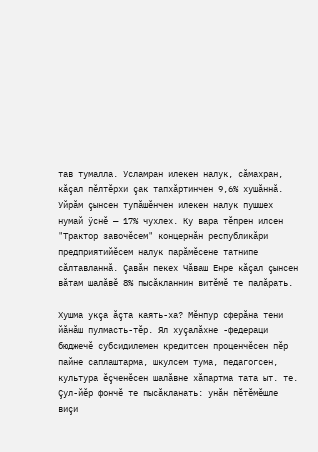тав тумалла. Усламран илекен налук, сăмахран, кăçал пĕлтĕрхи çак тапхăртинчен 9,6% хушăннă. Уйрăм çынсен тупăшĕнчен илекен налук пушшех нумай ÿснĕ — 17% чухлех. Ку вара тĕпрен илсен "Трактор завочĕсем" концернăн республикăри предприятийĕсем налук парăмĕсене татнипе сăлтавланнă. Çавăн пекех Чăваш Енре кăçал çынсен вăтам шалăвĕ 8% пысăкланнин витĕмĕ те палăрать.

Хушма укçа ăçта каять-ха? Мĕнпур сферăна тени йăнăш пулмасть-тĕр. Ял хуçалăхне -федераци бюджечĕ субсидилемен кредитсен проценчĕсен пĕр пайне саплаштарма, шкулсем тума, педагогсен, культура ĕçченĕсен шалăвне хăпартма тата ыт. те. Çул-йĕр фончĕ те пысăкланать: унăн пĕтĕмĕшле виçи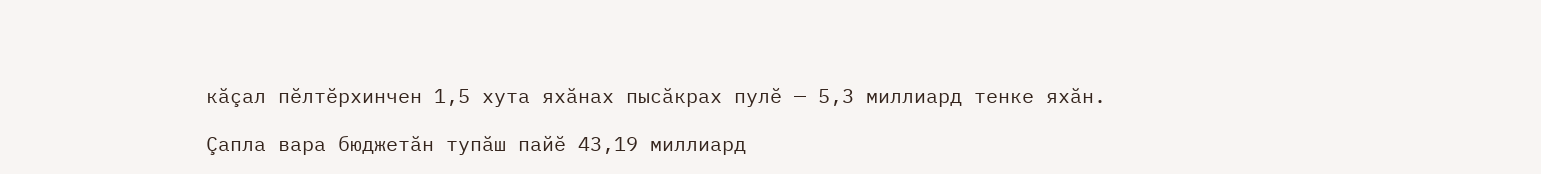кăçал пĕлтĕрхинчен 1,5 хута яхăнах пысăкрах пулĕ — 5,3 миллиард тенке яхăн.

Çапла вара бюджетăн тупăш пайĕ 43,19 миллиард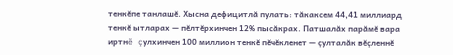тенкĕпе танлашĕ. Хысна дефицитлă пулать: тăкаксем 44,41 миллиард тенкĕ ытларах — пĕлтĕрхинчен 12% пысăкрах. Патшалăх парăмĕ вара иртнĕ çулхинчен 100 миллион тенкĕ пĕчĕкленет — çулталăк вĕçленнĕ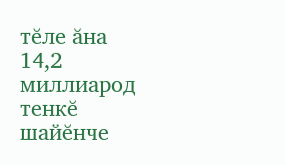тĕле ăна 14,2 миллиарод тенкĕ шайĕнче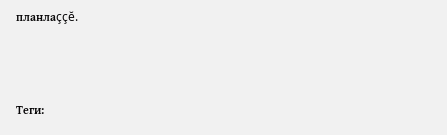планлаççĕ.



Теги: